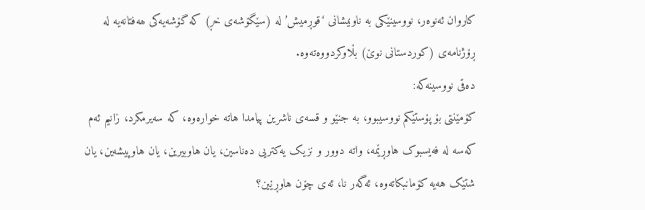کاروان ئەنوەر، نووسینێکی بە ناونیشانی ‘قوڕمیش’ لە (سێگۆشەی خڕ) کە گۆشەیەکی ھەفتانەیە لە ڕۆژنامەی (کوردستانی نوێ) بڵاوکردووەتەوە.
دەقی نووسینەکە:
کۆمێنتی بۆ پۆستێکم نووسیبوو، بە جنێو و قسەی ناشرین پیامدا هاتە خوارەوە، کە سەیرمکرد، زانیم ئەم کەسە لە فەیسبوک هاوڕێمە، واتە دوور و نزیک یەکتریی دەناسین، یان هاوبیرین، یان هاوپیشەین، یان شتێک هەیە کۆمانبکاتەوە، ئەگەر نا، ئەی چۆن هاوڕێین؟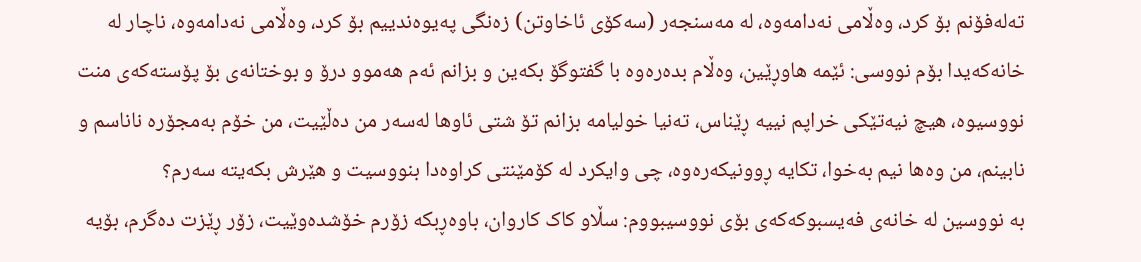تەلەفۆنم بۆ کرد، وەڵامی نەدامەوە، لە مەسنجەر (سەکۆی ئاخاوتن) زەنگی پەیوەندییم بۆ کرد، وەڵامی نەدامەوە، ناچار لە خانەکەیدا بۆم نووسی: ئێمە هاوڕێین، وەڵام بدەرەوە با گفتوگۆ بکەین و بزانم ئەم هەموو درۆ و بوختانەی بۆ پۆستەکەی منت نووسیوە، هیچ نیەتێكی خراپم نییە ڕێناس، تەنیا خولیامە بزانم تۆ شتی ئاوھا لەسەر من دەڵێیت، من خۆم بەمجۆرە ناناسم و نابینم، من وەها نیم بەخوا، تکایە ڕوونیکەرەوە، چی وایکرد لە کۆمێنتی کراوەدا بنووسیت و ھێرش بکەیتە سەرم؟
بە نووسین لە خانەی فەیسبوکەکەی بۆی نووسیبووم: سڵاو کاک کاروان، باوەڕبکە زۆرم خۆشدەوێیت، زۆر ڕێزت دەگرم، بۆیە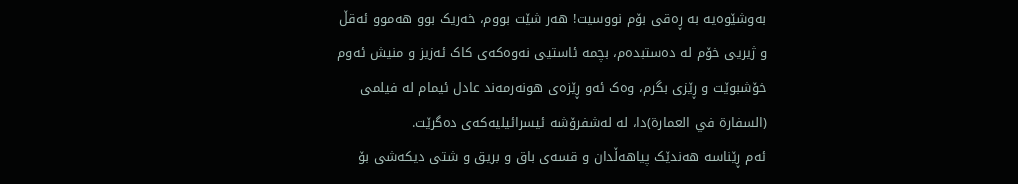بەوشێوەیە بە ڕەقی بۆم نووسیت! ھەر شێت بووم، خەریک بوو ھەموو ئەقڵ و ژیریی خۆم لە دەستبدەم، بچمە ئاستیی نەوەکەی کاک ئەزیز و منیش ئەوم خۆشبوێت و ڕێزی بگرم، وەک ئەو ڕێزەی هونەرمەند عادل ئیمام لە فیلمی (السفارة في العمارة)دا، لە لەشفرۆشە ئیسرائیلیەکەی دەگرێت.
ئەم ڕێناسە هەندێک پیاهەڵدان و قسەی باق و بریق و شتی دیکەشی بۆ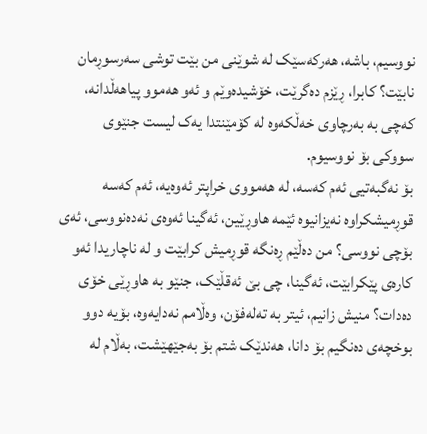نووسیم، باشه، هەرکەسێک لە شوێنی من بێت توشی سەرسوڕمان نابێت؟ کابرا، ڕێزم دەگرێت، خۆشیدەوێم و ئەو هەموو پیاهەڵدانە، کەچی بە بەرچاوی خەڵکەوە لە کۆمێنتدا یەک لیست جنێوی سووکی بۆ نووسیوم.
بۆ نەگبەتیی ئەم کەسە، لە هەمووی خراپتر ئەوەیە، ئەم کەسە قوڕمیشکراوە نەیزانیوە ئێمە هاوڕێین، ئەگینا ئەوەی نەدەنووسی، ئەی بۆچی نووسی؟ من دەڵێم ڕەنگە قوڕمیش کرابێت و لە ناچاریدا ئەو کارەی پێکرابێت، ئەگینا، چی بێ ئەقڵێک، جنێو بە هاوڕێی خۆی دەدات؟ منیش زانیم، ئیتر بە تەلەفۆن، وەڵامم نەدایەوە، بۆیە دوو بوخچەی دەنگیم بۆ دانا، هەندێک شتم بۆ بەجێهێشت، بەڵام لە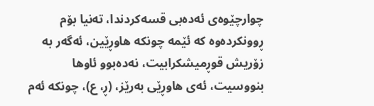چوارچێوەی ئەدەبی قسەکردندا، تەنیا بۆم ڕوونکردەوە کە ئێمە چونکە هاوڕێین، ئەگەر بە زۆریش قوڕمیشکرابیت، نەدەبوو ئاوھا بنووسیت، ئەی ھاوڕێی بەرێز، (ڕ، ع)، چونکە ئەم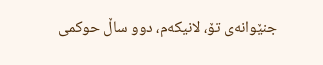جنێوانەی تۆ، لانیکەم، دوو ساڵ حوکمی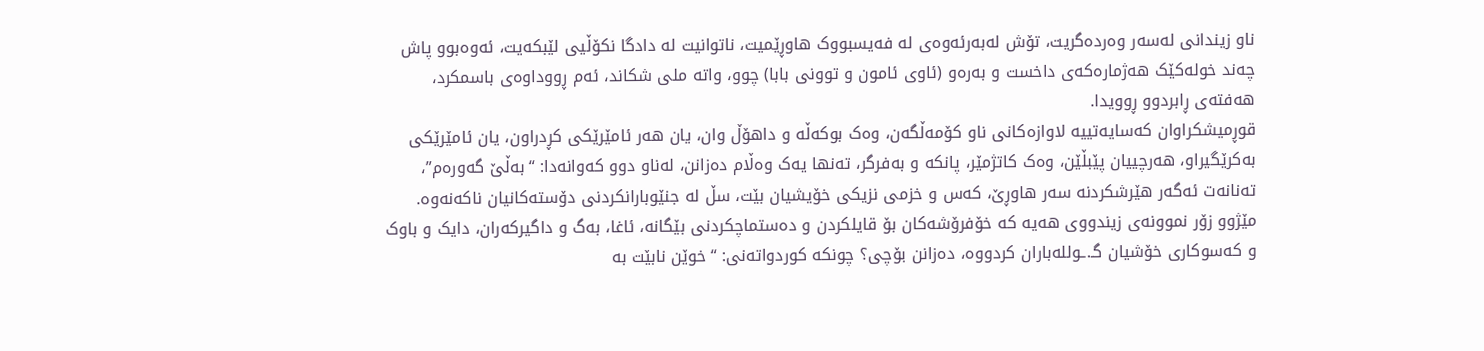ناو زیندانی لەسەر وەردەگریت، تۆش لەبەرئەوەی لە فەیسبووک هاوڕێمیت، ناتوانیت لە دادگا نکۆڵیی لێبکەیت، ئەوەبوو پاش چەند خولەکێک هەژمارەکەی داخست و بەرەو (ئاوی ئامون و توونی بابا) چوو، واتە ملی شکاند، ئەم ڕووداوەی باسمکرد، هەفتەی ڕابردوو ڕوویدا.
قوڕمیشکراوان کەسایەتییە لاوازەکانی ناو کۆمەڵگەن، وەک بوكەڵە و داھۆڵ وان، یان هەر ئامێرێكی كڕدراون، یان ئامێرێکی بەکرێگیراو، هەرچییان پێبڵێن، وەک کاتژمێر، پانکە و بەفرگر، تەنها یەک وەڵام دەزانن، لەناو دوو کەوانەدا: “بەڵێ گەورەم”، تەنانەت ئەگەر هێرشکردنە سەر هاوڕێ، کەس و خزمی نزیکی خۆیشیان بێت، سڵ لە جنێوبارانکردنی دۆستەكانیان ناکەنەوە.
مێژوو زۆر نموونەی زیندووی هەیە کە خۆفرۆشەکان بۆ قایلکردن و دەستماچکردنی بێگانە، ئاغا، بەگ و داگیرکەران، دایک و باوک و کەسوکاری خۆشیان گـ.ـوللەباران کردووە، دەزانن بۆچی؟ چونکە کوردواتەنی: “خوێن نابێت بە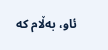ئاو، بەڵام کە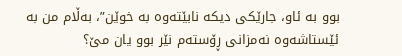بوو بە ئاو، جارێکی دیکە نابێتەوە بە خوێن”، بەڵام من بە ئێستاشەوە نەمزانی ڕۆستەم نێر بوو یان مێ؟